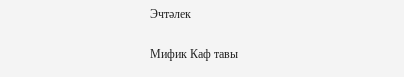Эчтәлек

Мифик Каф тавы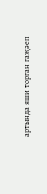артында яши торган гаҗәеп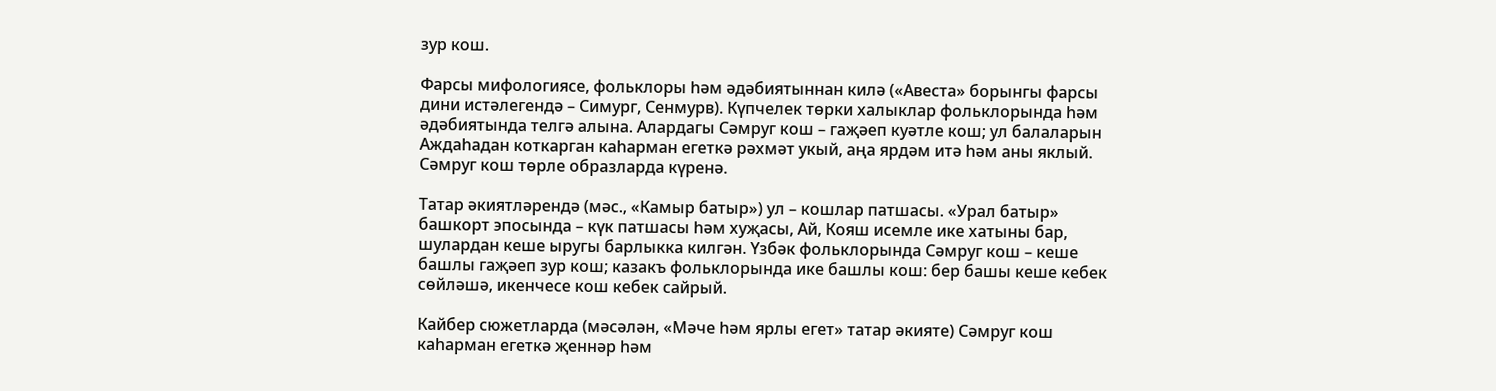зур кош.

Фарсы мифологиясе, фольклоры һәм әдәбиятыннан килә («Авеста» борынгы фарсы дини истәлегендә – Симург, Сенмурв). Күпчелек төрки халыклар фольклорында һәм әдәбиятында телгә алына. Алардагы Сәмруг кош – гаҗәеп куәтле кош; ул балаларын Аждаһадан коткарган каһарман егеткә рәхмәт укый, аңа ярдәм итә һәм аны яклый. Сәмруг кош төрле образларда күренә.

Татар әкиятләрендә (мәс., «Камыр батыр») ул – кошлар патшасы. «Урал батыр» башкорт эпосында – күк патшасы һәм хуҗасы, Ай, Кояш исемле ике хатыны бар, шулардан кеше ыругы барлыкка килгән. Үзбәк фольклорында Сәмруг кош – кеше башлы гаҗәеп зур кош; казакъ фольклорында ике башлы кош: бер башы кеше кебек сөйләшә, икенчесе кош кебек сайрый.

Кайбер сюжетларда (мәсәлән, «Мәче һәм ярлы егет» татар әкияте) Сәмруг кош каһарман егеткә җеннәр һәм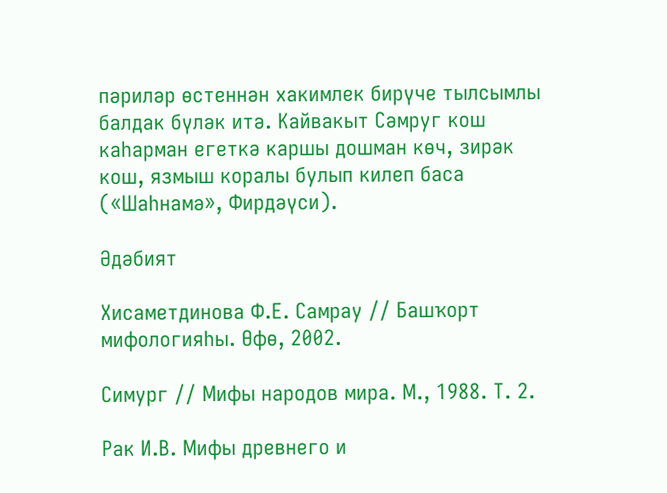пәриләр өстеннән хакимлек бирүче тылсымлы балдак бүләк итә. Кайвакыт Сәмруг кош каһарман егеткә каршы дошман көч, зирәк кош, язмыш коралы булып килеп баса («Шаһнамә», Фирдәүси).

Әдәбият

Хисаметдинова Ф.Е. Самрау // Башҡорт мифологияһы. Өфө, 2002.

Симург // Мифы народов мира. М., 1988. Т. 2.

Рак И.В. Мифы древнего и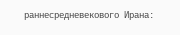раннесредневекового Ирана: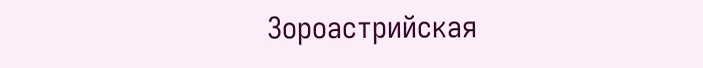Зороастрийская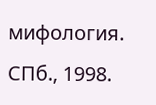мифология. СПб., 1998.